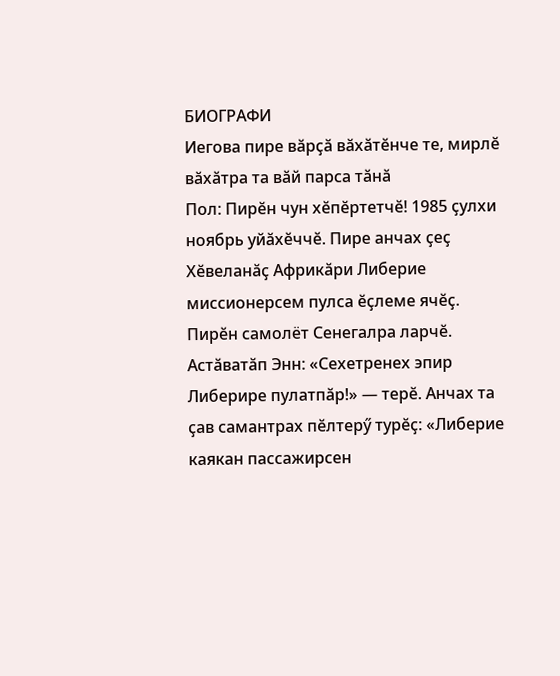БИОГРАФИ
Иегова пире вӑрҫӑ вӑхӑтӗнче те, мирлӗ вӑхӑтра та вӑй парса тӑнӑ
Пол: Пирӗн чун хӗпӗртетчӗ! 1985 ҫулхи ноябрь уйӑхӗччӗ. Пире анчах ҫеҫ Хӗвеланӑҫ Африкӑри Либерие миссионерсем пулса ӗҫлеме ячӗҫ. Пирӗн самолёт Сенегалра ларчӗ. Астӑватӑп Энн: «Сехетренех эпир Либерире пулатпӑр!» — терӗ. Анчах та ҫав самантрах пӗлтерӳ турӗҫ: «Либерие каякан пассажирсен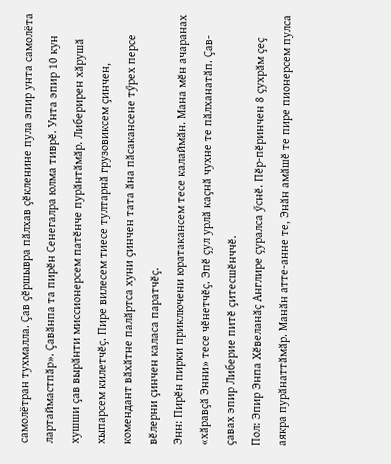самолётран тухмалла. Ҫав ҫӗршывра пӑлхав ҫӗкленине пула эпир унта самолёта лартаймастпӑр». Ҫавӑнпа та пирӗн Сенегалра юлма тиврӗ. Унта эпир 10 кун хушши ҫав вырӑнти миссионерсем патӗнче пурӑнтӑмӑр. Либерирен хӑрушӑ хыпарсем килетчӗҫ. Пире вилесем тиесе тултарнӑ грузовиксем ҫинчен, комендант вӑхӑтне палӑртса хуни ҫинчен тата ӑна пӑсакансене тӳрех персе вӗлерни ҫинчен каласа паратчӗҫ.
Энн: Пирӗн пирки приключени юратакансем тесе калаймӑн. Мана мӗн ачаранах «хӑравҫӑ Энни» тесе чӗнетчӗҫ. Эпӗ ҫул урлӑ каҫнӑ чухне те пӑлханатӑп. Ҫав-ҫавах эпир Либерие питӗ ҫитесшӗнччӗ.
Пол: Эпир Энпа Хӗвеланӑҫ Англире ҫуралса ӳснӗ. Пӗр-пӗринчен 8 ҫухрӑм ҫеҫ аякра пурӑнаттӑмӑр. Манӑн атте-анне те, Энӑн амӑшӗ те пире пионерсем пулса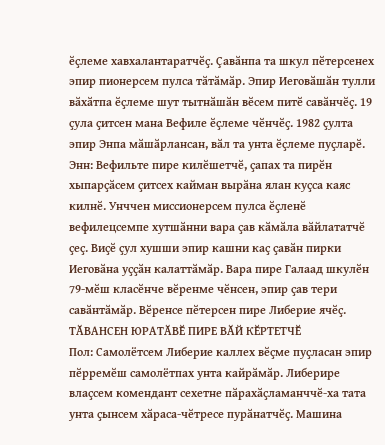ӗҫлеме хавхалантаратчӗҫ. Ҫавӑнпа та шкул пӗтерсенех эпир пионерсем пулса тӑтӑмӑр. Эпир Иеговӑшӑн тулли вӑхӑтпа ӗҫлеме шут тытнӑшӑн вӗсем питӗ савӑнчӗҫ. 19 ҫула ҫитсен мана Вефиле ӗҫлеме чӗнчӗҫ. 1982 ҫулта эпир Энпа мӑшӑрлансан, вӑл та унта ӗҫлеме пуҫларӗ.
Энн: Вефильте пире килӗшетчӗ, ҫапах та пирӗн хыпарҫӑсем ҫитсех кайман вырӑна ялан куҫса каяс килнӗ. Унччен миссионерсем пулса ӗҫленӗ вефилецсемпе хутшӑнни вара ҫав кӑмӑла вӑйлататчӗ ҫеҫ. Виҫӗ ҫул хушши эпир кашни каҫ ҫавӑн пирки Иеговӑна уҫҫӑн калаттӑмӑр. Вара пире Галаад шкулӗн 79-мӗш класӗнче вӗренме чӗнсен, эпир ҫав тери савӑнтӑмӑр. Вӗренсе пӗтерсен пире Либерие ячӗҫ.
ТӐВАНСЕН ЮРАТӐВӖ ПИРЕ ВӐЙ КӖРТЕТЧӖ
Пол: Самолётсем Либерие каллех вӗҫме пуҫласан эпир пӗрремӗш самолётпах унта кайрӑмӑр. Либерире влаҫсем комендант сехетне пӑрахӑҫламанччӗ-ха тата унта ҫынсем хӑраса-чӗтресе пурӑнатчӗҫ. Машина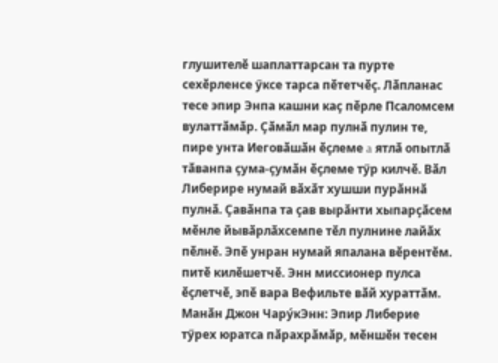глушителӗ шаплаттарсан та пурте сехӗрленсе ӳксе тарса пӗтетчӗҫ. Лӑпланас тесе эпир Энпа кашни каҫ пӗрле Псаломсем вулаттӑмӑр. Ҫӑмӑл мар пулнӑ пулин те, пире унта Иеговӑшӑн ӗҫлеме a ятлӑ опытлӑ тӑванпа ҫума-ҫумӑн ӗҫлеме тӳр килчӗ. Вӑл Либерире нумай вӑхӑт хушши пурӑннӑ пулнӑ. Ҫавӑнпа та ҫав вырӑнти хыпарҫӑсем мӗнле йывӑрлӑхсемпе тӗл пулнине лайӑх пӗлнӗ. Эпӗ унран нумай япалана вӗрентӗм.
питӗ килӗшетчӗ. Энн миссионер пулса ӗҫлетчӗ, эпӗ вара Вефильте вӑй хураттӑм. Манӑн Джон Чару́кЭнн: Эпир Либерие тӳрех юратса пӑрахрӑмӑр, мӗншӗн тесен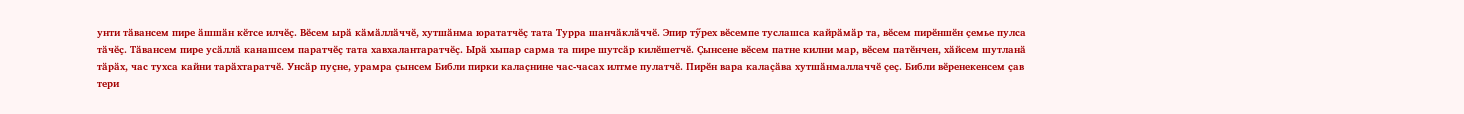унти тӑвансем пире ӑшшӑн кӗтсе илчӗҫ. Вӗсем ырӑ кӑмӑллӑччӗ, хутшӑнма юрататчӗҫ тата Турра шанчӑклӑччӗ. Эпир тӳрех вӗсемпе туслашса кайрӑмӑр та, вӗсем пирӗншӗн ҫемье пулса тӑчӗҫ. Тӑвансем пире усӑллӑ канашсем паратчӗҫ тата хавхалантаратчӗҫ. Ырӑ хыпар сарма та пире шутсӑр килӗшетчӗ. Ҫынсене вӗсем патне килни мар, вӗсем патӗнчен, хӑйсем шутланӑ тӑрӑх, час тухса кайни тарӑхтаратчӗ. Унсӑр пуҫне, урамра ҫынсем Библи пирки калаҫнине час-часах илтме пулатчӗ. Пирӗн вара калаҫӑва хутшӑнмаллаччӗ ҫеҫ. Библи вӗренекенсем ҫав тери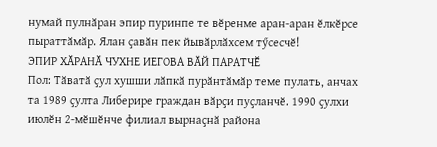нумай пулнӑран эпир пуринпе те вӗренме аран-аран ӗлкӗрсе пыраттӑмӑр. Ялан ҫавӑн пек йывӑрлӑхсем тӳсесчӗ!
ЭПИР ХӐРАНӐ ЧУХНЕ ИЕГОВА ВӐЙ ПАРАТЧӖ
Пол: Тӑватӑ ҫул хушши лӑпкӑ пурӑнтӑмӑр теме пулать, анчах та 1989 ҫулта Либерире граждан вӑрҫи пуҫланчӗ. 1990 ҫулхи июлӗн 2-мӗшӗнче филиал вырнаҫнӑ района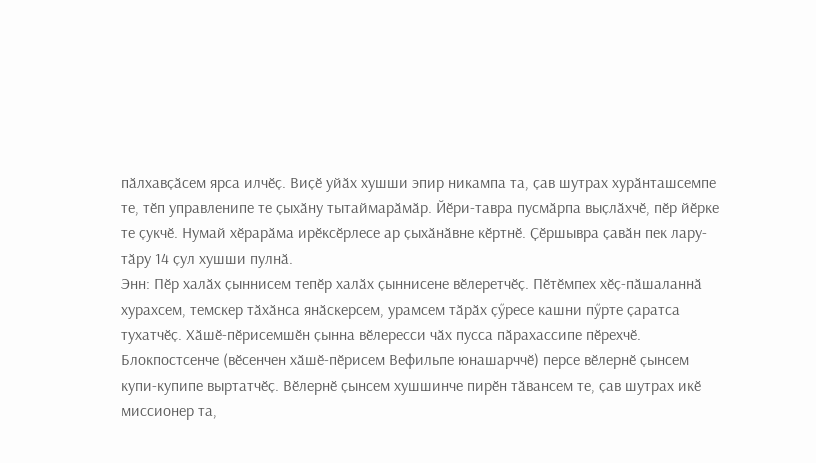пӑлхавҫӑсем ярса илчӗҫ. Виҫӗ уйӑх хушши эпир никампа та, ҫав шутрах хурӑнташсемпе те, тӗп управленипе те ҫыхӑну тытаймарӑмӑр. Йӗри-тавра пусмӑрпа выҫлӑхчӗ, пӗр йӗрке те ҫукчӗ. Нумай хӗрарӑма ирӗксӗрлесе ар ҫыхӑнӑвне кӗртнӗ. Ҫӗршывра ҫавӑн пек лару-тӑру 14 ҫул хушши пулнӑ.
Энн: Пӗр халӑх ҫыннисем тепӗр халӑх ҫыннисене вӗлеретчӗҫ. Пӗтӗмпех хӗҫ-пӑшаланнӑ хурахсем, темскер тӑхӑнса янӑскерсем, урамсем тӑрӑх ҫӳресе кашни пӳрте ҫаратса тухатчӗҫ. Хӑшӗ-пӗрисемшӗн ҫынна вӗлересси чӑх пусса пӑрахассипе пӗрехчӗ. Блокпостсенче (вӗсенчен хӑшӗ-пӗрисем Вефильпе юнашарччӗ) персе вӗлернӗ ҫынсем купи-купипе выртатчӗҫ. Вӗлернӗ ҫынсем хушшинче пирӗн тӑвансем те, ҫав шутрах икӗ миссионер та,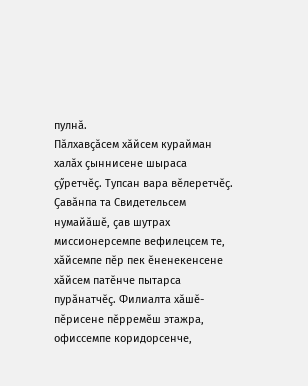пулнӑ.
Пӑлхавҫӑсем хӑйсем курайман халӑх ҫыннисене шыраса ҫӳретчӗҫ. Тупсан вара вӗлеретчӗҫ. Ҫавӑнпа та Свидетельсем нумайӑшӗ, ҫав шутрах миссионерсемпе вефилецсем те, хӑйсемпе пӗр пек ӗненекенсене хӑйсем патӗнче пытарса пурӑнатчӗҫ. Филиалта хӑшӗ-пӗрисене пӗрремӗш этажра, офиссемпе коридорсенче,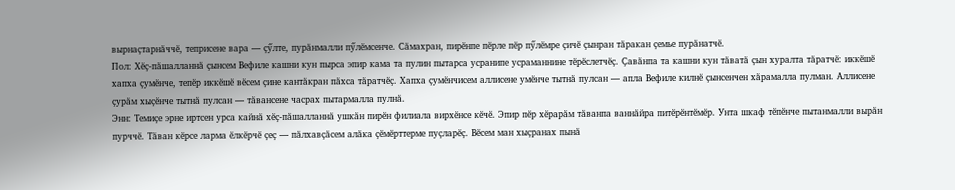вырнаҫтарнӑччӗ, теприсене вара — ҫӳлте, пурӑнмалли пӳлӗмсенче. Сӑмахран, пирӗнпе пӗрле пӗр пӳлӗмре ҫичӗ ҫынран тӑракан ҫемье пурӑнатчӗ.
Пол: Хӗҫ-пӑшалланнӑ ҫынсем Вефиле кашни кун пырса эпир кама та пулин пытарса усранипе усраманнине тӗрӗслетчӗҫ. Ҫавӑнпа та кашни кун тӑватӑ ҫын хуралта тӑратчӗ: иккӗшӗ хапха ҫумӗнче, тепӗр иккӗшӗ вӗсем ҫине кантӑкран пӑхса тӑратчӗҫ. Хапха ҫумӗнчисем аллисене умӗнче тытнӑ пулсан — апла Вефиле килнӗ ҫынсенчен хӑрамалла пулман. Аллисене ҫурӑм хыҫӗнче тытнӑ пулсан — тӑвансене часрах пытармалла пулнӑ.
Энн: Темиҫе эрне иртсен урса кайнӑ хӗҫ-пӑшалланнӑ ушкӑн пирӗн филиала вирхӗнсе кӗчӗ. Эпир пӗр хӗрарӑм тӑванпа ваннӑйра питӗрӗнтӗмӗр. Унта шкаф тӗпӗнче пытанмалли вырӑн пурччӗ. Тӑван кӗрсе ларма ӗлкӗрчӗ ҫеҫ — пӑлхавҫӑсем алӑка ҫӗмӗрттерме пуҫларӗҫ. Вӗсем ман хыҫранах пынӑ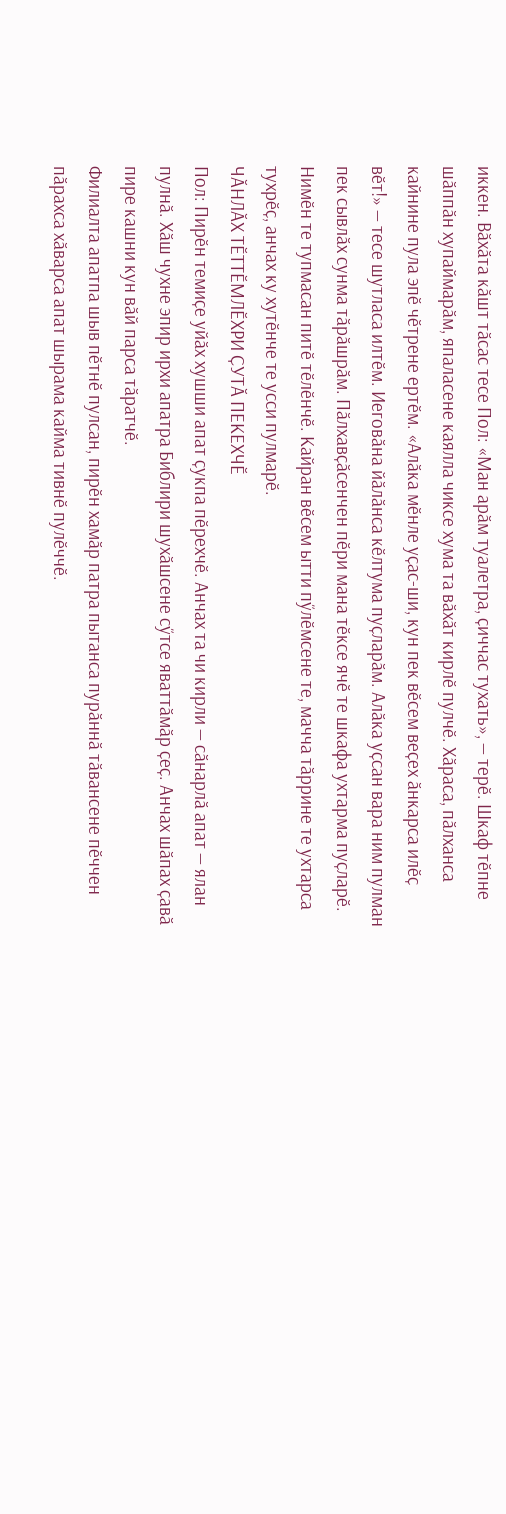иккен. Вӑхӑта кӑшт тӑсас тесе Пол: «Ман арӑм туалетра, ҫиччас тухать», — терӗ. Шкаф тӗпне шӑппӑн хупаймарӑм, япаласене каялла чиксе хума та вӑхӑт кирлӗ пулчӗ. Хӑраса, пӑлханса кайнине пула эпӗ чӗтрене ертӗм. «Алӑка мӗнле уҫас-ши, кун пек вӗсем веҫех ӑнкарса илӗҫ вӗт!» — тесе шутласа илтӗм. Иеговӑна йӑлӑнса кӗлтума пуҫларӑм. Алӑка уҫсан вара ним пулман пек сывлӑх сунма тӑрӑшрӑм. Пӑлхавҫӑсенчен пӗри мана тӗксе ячӗ те шкафа ухтарма пуҫларӗ. Нимӗн те тупмасан питӗ тӗлӗнчӗ. Кайран вӗсем ытти пӳлӗмсене те, мачча тӑррине те ухтарса тухрӗҫ, анчах ку хутӗнче те усси пулмарӗ.
ЧӐНЛӐХ ТӖТТӖМЛӖХРИ ҪУТӐ ПЕКЕХЧӖ
Пол: Пирӗн темиҫе уйӑх хушши апат ҫукпа пӗрехчӗ. Анчах та чи кирли — сӑнарлӑ апат — ялан пулнӑ. Хӑш чухне эпир ирхи апатра Библири шухӑшсене сӳтсе яваттӑмӑр ҫеҫ. Анчах шӑпах ҫавӑ пире кашни кун вӑй парса тӑратчӗ.
Филиалта апатпа шыв пӗтнӗ пулсан, пирӗн хамӑр патра пытанса пурӑннӑ тӑвансене пӗччен пӑрахса хӑварса апат шырама кайма тивнӗ пулӗччӗ.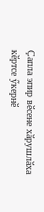Ҫапла эпир вӗсене хӑрушлӑха кӗртсе ӳкернӗ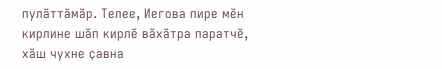пулӑттӑмӑр. Телее, Иегова пире мӗн кирлине шӑп кирлӗ вӑхӑтра паратчӗ, хӑш чухне ҫавна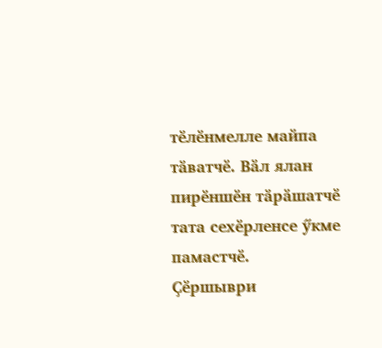тӗлӗнмелле майпа тӑватчӗ. Вӑл ялан пирӗншӗн тӑрӑшатчӗ тата сехӗрленсе ӳкме памастчӗ.
Ҫӗршыври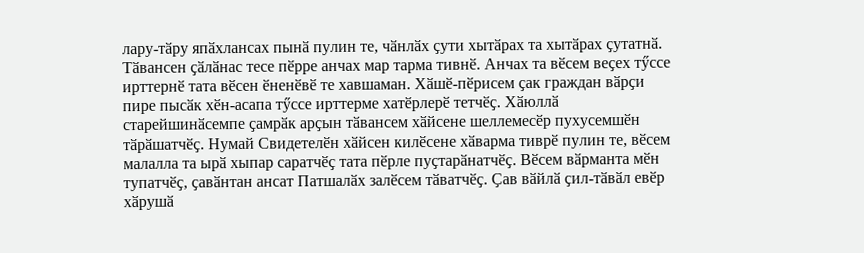лару-тӑру япӑхлансах пынӑ пулин те, чӑнлӑх ҫути хытӑрах та хытӑрах ҫутатнӑ. Тӑвансен ҫӑлӑнас тесе пӗрре анчах мар тарма тивнӗ. Анчах та вӗсем веҫех тӳссе ирттернӗ тата вӗсен ӗненӗвӗ те хавшаман. Хӑшӗ-пӗрисем ҫак граждан вӑрҫи пире пысӑк хӗн-асапа тӳссе ирттерме хатӗрлерӗ тетчӗҫ. Хӑюллӑ старейшинӑсемпе ҫамрӑк арҫын тӑвансем хӑйсене шеллемесӗр пухусемшӗн тӑрӑшатчӗҫ. Нумай Свидетелӗн хӑйсен килӗсене хӑварма тиврӗ пулин те, вӗсем малалла та ырӑ хыпар саратчӗҫ тата пӗрле пуҫтарӑнатчӗҫ. Вӗсем вӑрманта мӗн тупатчӗҫ, ҫавӑнтан ансат Патшалӑх залӗсем тӑватчӗҫ. Ҫав вӑйлӑ ҫил-тӑвӑл евӗр хӑрушӑ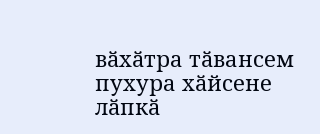вӑхӑтра тӑвансем пухура хӑйсене лӑпкӑ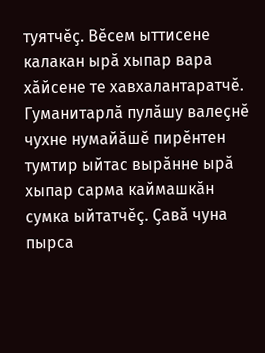туятчӗҫ. Вӗсем ыттисене калакан ырӑ хыпар вара хӑйсене те хавхалантаратчӗ. Гуманитарлӑ пулӑшу валеҫнӗ чухне нумайӑшӗ пирӗнтен тумтир ыйтас вырӑнне ырӑ хыпар сарма каймашкӑн сумка ыйтатчӗҫ. Ҫавӑ чуна пырса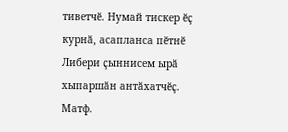тиветчӗ. Нумай тискер ӗҫ курнӑ, асапланса пӗтнӗ Либери ҫыннисем ырӑ хыпаршӑн антӑхатчӗҫ. Матф.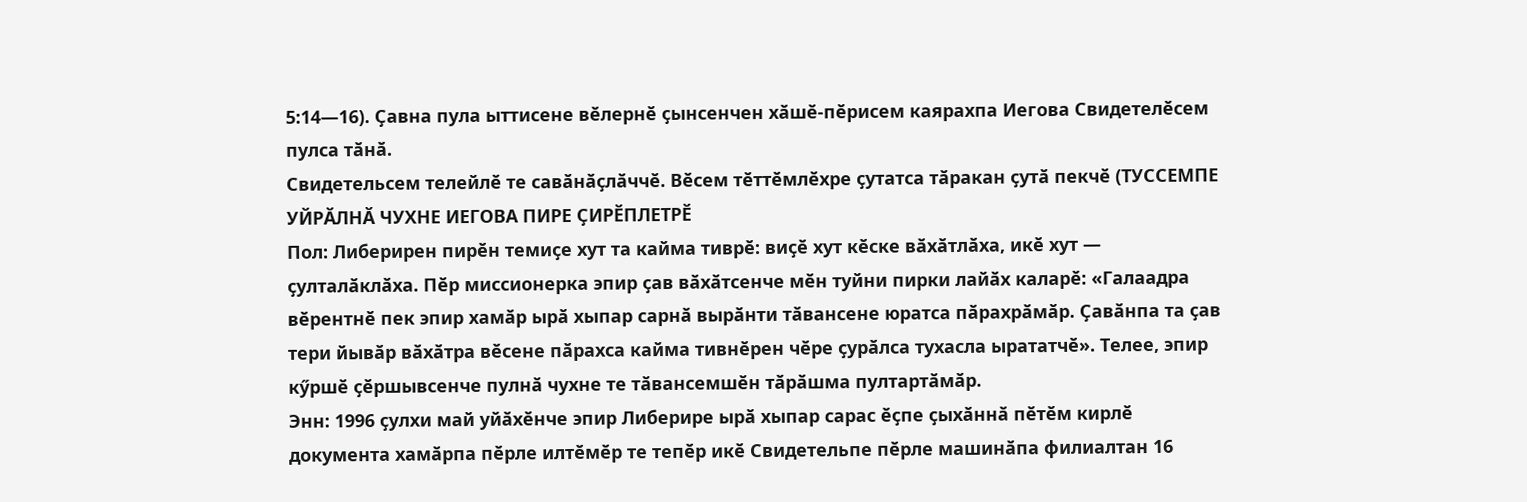5:14—16). Ҫавна пула ыттисене вӗлернӗ ҫынсенчен хӑшӗ-пӗрисем каярахпа Иегова Свидетелӗсем пулса тӑнӑ.
Свидетельсем телейлӗ те савӑнӑҫлӑччӗ. Вӗсем тӗттӗмлӗхре ҫутатса тӑракан ҫутӑ пекчӗ (ТУССЕМПЕ УЙРӐЛНӐ ЧУХНЕ ИЕГОВА ПИРЕ ҪИРӖПЛЕТРӖ
Пол: Либерирен пирӗн темиҫе хут та кайма тиврӗ: виҫӗ хут кӗске вӑхӑтлӑха, икӗ хут — ҫулталӑклӑха. Пӗр миссионерка эпир ҫав вӑхӑтсенче мӗн туйни пирки лайӑх каларӗ: «Галаадра вӗрентнӗ пек эпир хамӑр ырӑ хыпар сарнӑ вырӑнти тӑвансене юратса пӑрахрӑмӑр. Ҫавӑнпа та ҫав тери йывӑр вӑхӑтра вӗсене пӑрахса кайма тивнӗрен чӗре ҫурӑлса тухасла ырататчӗ». Телее, эпир кӳршӗ ҫӗршывсенче пулнӑ чухне те тӑвансемшӗн тӑрӑшма пултартӑмӑр.
Энн: 1996 ҫулхи май уйӑхӗнче эпир Либерире ырӑ хыпар сарас ӗҫпе ҫыхӑннӑ пӗтӗм кирлӗ документа хамӑрпа пӗрле илтӗмӗр те тепӗр икӗ Свидетельпе пӗрле машинӑпа филиалтан 16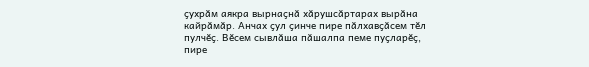ҫухрӑм аякра вырнаҫнӑ хӑрушсӑртарах вырӑна кайрӑмӑр. Анчах ҫул ҫинче пире пӑлхавҫӑсем тӗл пулчӗҫ. Вӗсем сывлӑша пӑшалпа пеме пуҫларӗҫ, пире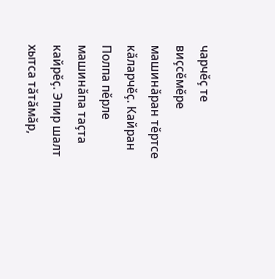чарчӗҫ те виҫсӗмӗре машинӑран тӗртсе кӑларчӗҫ. Кайран Полпа пӗрле машинӑпа таҫта кайрӗҫ. Эпир шалт хытса тӑтӑмӑр,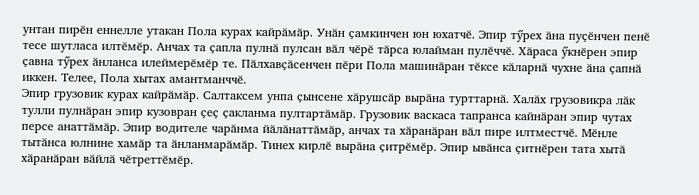унтан пирӗн еннелле утакан Пола курах кайрӑмӑр. Унӑн ҫамкинчен юн юхатчӗ. Эпир тӳрех ӑна пуҫӗнчен пенӗ тесе шутласа илтӗмӗр. Анчах та ҫапла пулнӑ пулсан вӑл чӗрӗ тӑрса юлайман пулӗччӗ. Хӑраса ӳкнӗрен эпир ҫавна тӳрех ӑнланса илеймерӗмӗр те. Пӑлхавҫӑсенчен пӗри Пола машинӑран тӗксе кӑларнӑ чухне ӑна ҫапнӑ иккен. Телее, Пола хытах амантманччӗ.
Эпир грузовик курах кайрӑмӑр. Салтаксем унпа ҫынсене хӑрушсӑр вырӑна турттарнӑ. Халӑх грузовикра лӑк тулли пулнӑран эпир кузовран ҫеҫ ҫакланма пултартӑмӑр. Грузовик васкаса тапранса кайнӑран эпир чутах персе анаттӑмӑр. Эпир водителе чарӑнма йӑлӑнаттӑмӑр, анчах та хӑранӑран вӑл пире илтместчӗ. Мӗнле тытӑнса юлнине хамӑр та ӑнланмарӑмӑр. Тинех кирлӗ вырӑна ҫитрӗмӗр. Эпир ывӑнса ҫитнӗрен тата хытӑ хӑранӑран вӑйлӑ чӗтреттӗмӗр.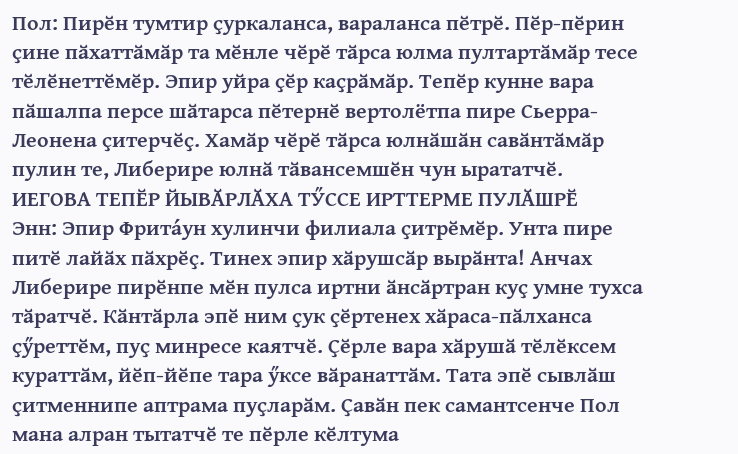Пол: Пирӗн тумтир ҫуркаланса, вараланса пӗтрӗ. Пӗр-пӗрин ҫине пӑхаттӑмӑр та мӗнле чӗрӗ тӑрса юлма пултартӑмӑр тесе тӗлӗнеттӗмӗр. Эпир уйра ҫӗр каҫрӑмӑр. Тепӗр кунне вара пӑшалпа персе шӑтарса пӗтернӗ вертолётпа пире Сьерра-Леонена ҫитерчӗҫ. Хамӑр чӗрӗ тӑрса юлнӑшӑн савӑнтӑмӑр пулин те, Либерире юлнӑ тӑвансемшӗн чун ырататчӗ.
ИЕГОВА ТЕПӖР ЙЫВӐРЛӐХА ТӲССЕ ИРТТЕРМЕ ПУЛӐШРӖ
Энн: Эпир Фрита́ун хулинчи филиала ҫитрӗмӗр. Унта пире питӗ лайӑх пӑхрӗҫ. Тинех эпир хӑрушсӑр вырӑнта! Анчах Либерире пирӗнпе мӗн пулса иртни ӑнсӑртран куҫ умне тухса тӑратчӗ. Кӑнтӑрла эпӗ ним ҫук ҫӗртенех хӑраса-пӑлханса ҫӳреттӗм, пуҫ минресе каятчӗ. Ҫӗрле вара хӑрушӑ тӗлӗксем кураттӑм, йӗп-йӗпе тара ӳксе вӑранаттӑм. Тата эпӗ сывлӑш ҫитменнипе аптрама пуҫларӑм. Ҫавӑн пек самантсенче Пол мана алран тытатчӗ те пӗрле кӗлтума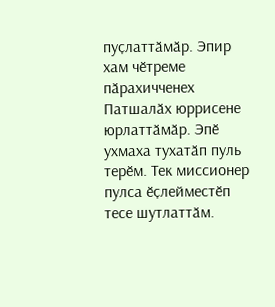пуҫлаттӑмӑр. Эпир хам чӗтреме пӑрахичченех Патшалӑх юррисене юрлаттӑмӑр. Эпӗ ухмаха тухатӑп пуль терӗм. Тек миссионер пулса ӗҫлейместӗп тесе шутлаттӑм.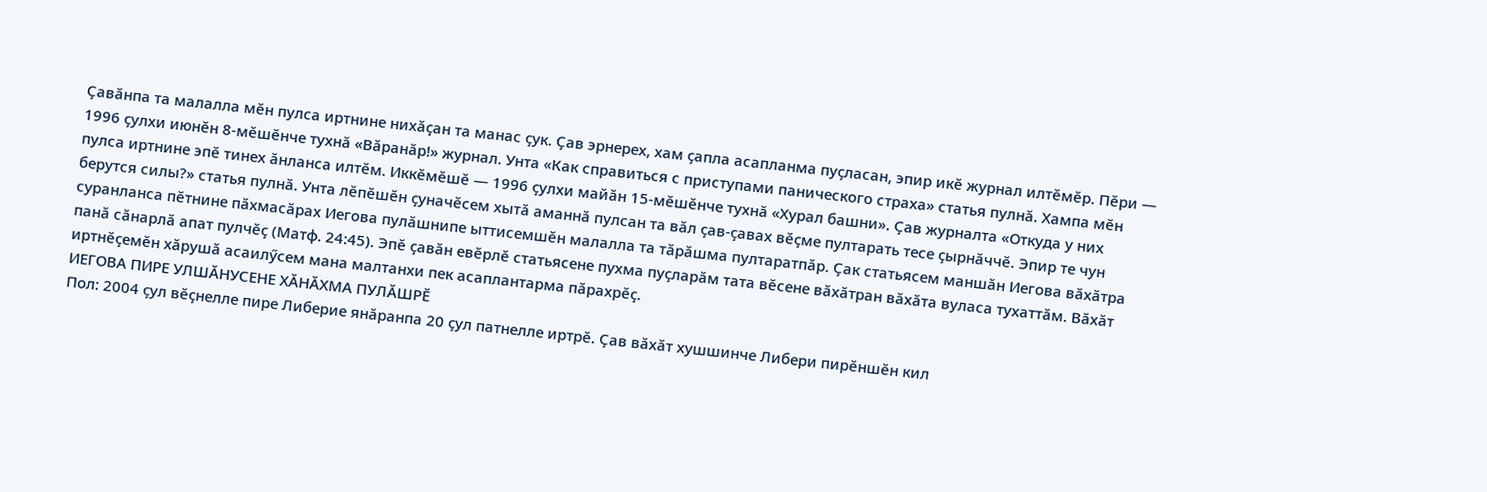Ҫавӑнпа та малалла мӗн пулса иртнине нихӑҫан та манас ҫук. Ҫав эрнерех, хам ҫапла асапланма пуҫласан, эпир икӗ журнал илтӗмӗр. Пӗри — 1996 ҫулхи июнӗн 8-мӗшӗнче тухнӑ «Вӑранӑр!» журнал. Унта «Как справиться с приступами панического страха» статья пулнӑ. Хампа мӗн пулса иртнине эпӗ тинех ӑнланса илтӗм. Иккӗмӗшӗ — 1996 ҫулхи майӑн 15-мӗшӗнче тухнӑ «Хурал башни». Ҫав журналта «Откуда у них берутся силы?» статья пулнӑ. Унта лӗпӗшӗн ҫуначӗсем хытӑ аманнӑ пулсан та вӑл ҫав-ҫавах вӗҫме пултарать тесе ҫырнӑччӗ. Эпир те чун суранланса пӗтнине пӑхмасӑрах Иегова пулӑшнипе ыттисемшӗн малалла та тӑрӑшма пултаратпӑр. Ҫак статьясем маншӑн Иегова вӑхӑтра панӑ сӑнарлӑ апат пулчӗҫ (Матф. 24:45). Эпӗ ҫавӑн евӗрлӗ статьясене пухма пуҫларӑм тата вӗсене вӑхӑтран вӑхӑта вуласа тухаттӑм. Вӑхӑт иртнӗҫемӗн хӑрушӑ асаилӳсем мана малтанхи пек асаплантарма пӑрахрӗҫ.
ИЕГОВА ПИРЕ УЛШӐНУСЕНЕ ХӐНӐХМА ПУЛӐШРӖ
Пол: 2004 ҫул вӗҫнелле пире Либерие янӑранпа 20 ҫул патнелле иртрӗ. Ҫав вӑхӑт хушшинче Либери пирӗншӗн кил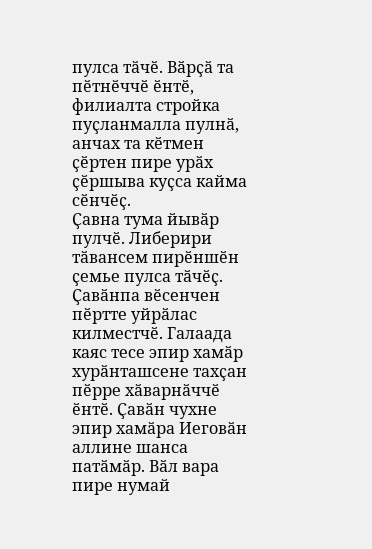пулса тӑчӗ. Вӑрҫӑ та пӗтнӗччӗ ӗнтӗ, филиалта стройка пуҫланмалла пулнӑ, анчах та кӗтмен ҫӗртен пире урӑх ҫӗршыва куҫса кайма сӗнчӗҫ.
Ҫавна тума йывӑр пулчӗ. Либерири тӑвансем пирӗншӗн ҫемье пулса тӑчӗҫ. Ҫавӑнпа вӗсенчен пӗртте уйрӑлас килместчӗ. Галаада каяс тесе эпир хамӑр хурӑнташсене тахҫан пӗрре хӑварнӑччӗ ӗнтӗ. Ҫавӑн чухне эпир хамӑра Иеговӑн аллине шанса патӑмӑр. Вӑл вара пире нумай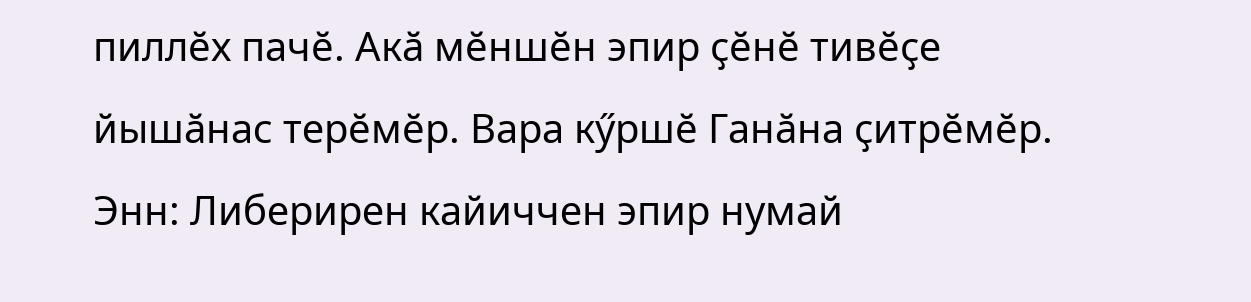пиллӗх пачӗ. Акӑ мӗншӗн эпир ҫӗнӗ тивӗҫе йышӑнас терӗмӗр. Вара кӳршӗ Ганӑна ҫитрӗмӗр.
Энн: Либерирен кайиччен эпир нумай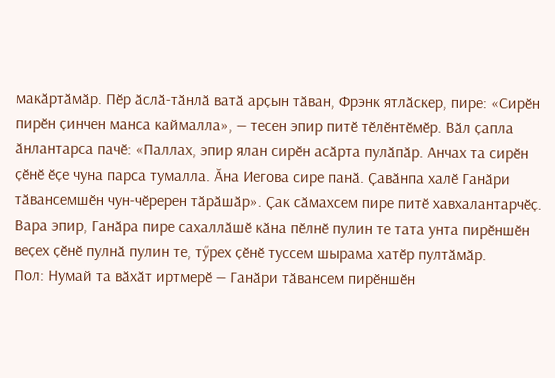макӑртӑмӑр. Пӗр ӑслӑ-тӑнлӑ ватӑ арҫын тӑван, Фрэнк ятлӑскер, пире: «Сирӗн пирӗн ҫинчен манса каймалла», — тесен эпир питӗ тӗлӗнтӗмӗр. Вӑл ҫапла ӑнлантарса пачӗ: «Паллах, эпир ялан сирӗн асӑрта пулӑпӑр. Анчах та сирӗн ҫӗнӗ ӗҫе чуна парса тумалла. Ӑна Иегова сире панӑ. Ҫавӑнпа халӗ Ганӑри тӑвансемшӗн чун-чӗререн тӑрӑшӑр». Ҫак сӑмахсем пире питӗ хавхалантарчӗҫ. Вара эпир, Ганӑра пире сахаллӑшӗ кӑна пӗлнӗ пулин те тата унта пирӗншӗн веҫех ҫӗнӗ пулнӑ пулин те, тӳрех ҫӗнӗ туссем шырама хатӗр пултӑмӑр.
Пол: Нумай та вӑхӑт иртмерӗ — Ганӑри тӑвансем пирӗншӗн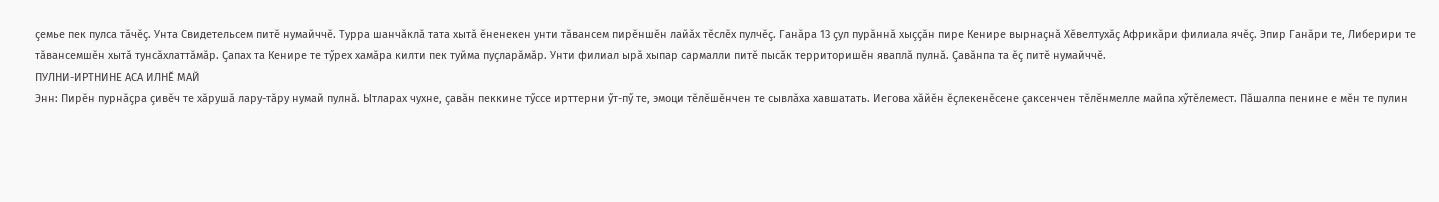ҫемье пек пулса тӑчӗҫ. Унта Свидетельсем питӗ нумайччӗ. Турра шанчӑклӑ тата хытӑ ӗненекен унти тӑвансем пирӗншӗн лайӑх тӗслӗх пулчӗҫ. Ганӑра 13 ҫул пурӑннӑ хыҫҫӑн пире Кенире вырнаҫнӑ Хӗвелтухӑҫ Африкӑри филиала ячӗҫ. Эпир Ганӑри те, Либерири те тӑвансемшӗн хытӑ тунсӑхлаттӑмӑр. Ҫапах та Кенире те тӳрех хамӑра килти пек туйма пуҫларӑмӑр. Унти филиал ырӑ хыпар сармалли питӗ пысӑк территоришӗн яваплӑ пулнӑ. Ҫавӑнпа та ӗҫ питӗ нумайччӗ.
ПУЛНИ-ИРТНИНЕ АСА ИЛНӖ МАЙ
Энн: Пирӗн пурнӑҫра ҫивӗч те хӑрушӑ лару-тӑру нумай пулнӑ. Ытларах чухне, ҫавӑн пеккине тӳссе ирттерни ӳт-пӳ те, эмоци тӗлӗшӗнчен те сывлӑха хавшатать. Иегова хӑйӗн ӗҫлекенӗсене ҫаксенчен тӗлӗнмелле майпа хӳтӗлемест. Пӑшалпа пенине е мӗн те пулин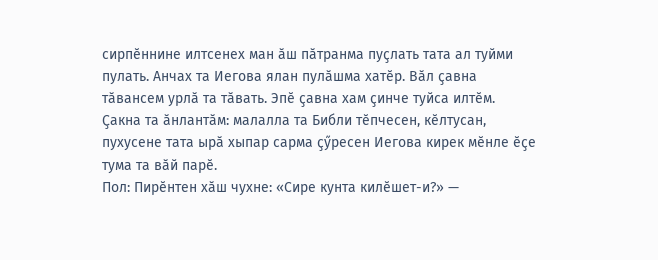сирпӗннине илтсенех ман ӑш пӑтранма пуҫлать тата ал туйми пулать. Анчах та Иегова ялан пулӑшма хатӗр. Вӑл ҫавна тӑвансем урлӑ та тӑвать. Эпӗ ҫавна хам ҫинче туйса илтӗм. Ҫакна та ӑнлантӑм: малалла та Библи тӗпчесен, кӗлтусан, пухусене тата ырӑ хыпар сарма ҫӳресен Иегова кирек мӗнле ӗҫе тума та вӑй парӗ.
Пол: Пирӗнтен хӑш чухне: «Сире кунта килӗшет-и?» —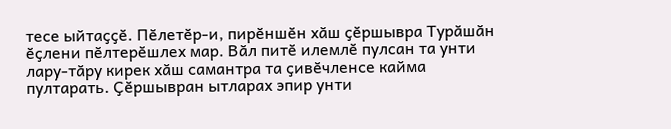тесе ыйтаҫҫӗ. Пӗлетӗр-и, пирӗншӗн хӑш ҫӗршывра Турӑшӑн ӗҫлени пӗлтерӗшлех мар. Вӑл питӗ илемлӗ пулсан та унти лару-тӑру кирек хӑш самантра та ҫивӗчленсе кайма пултарать. Ҫӗршывран ытларах эпир унти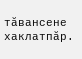тӑвансене хаклатпӑр.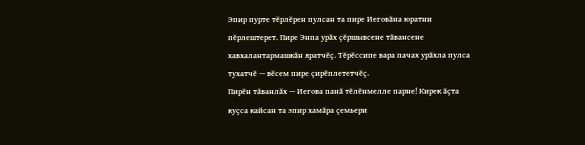Эпир пурте тӗрлӗрен пулсан та пире Иеговӑна юратни пӗрлештерет. Пире Энпа урӑх ҫӗршывсене тӑвансене хавхалантармашкӑн яратчӗҫ. Тӗрӗссипе вара пачах урӑхла пулса тухатчӗ — вӗсем пире ҫирӗплететчӗҫ.
Пирӗн тӑванлӑх — Иегова панӑ тӗлӗнмелле парне! Кирек ӑҫта куҫса кайсан та эпир хамӑра ҫемьери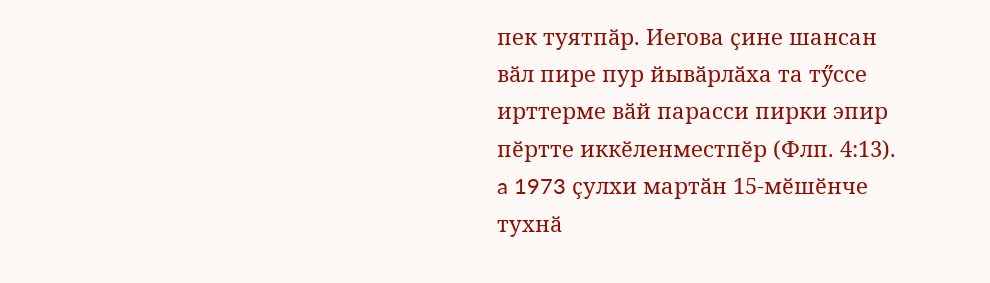пек туятпӑр. Иегова ҫине шансан вӑл пире пур йывӑрлӑха та тӳссе ирттерме вӑй парасси пирки эпир пӗртте иккӗленместпӗр (Флп. 4:13).
a 1973 ҫулхи мартӑн 15-мӗшӗнче тухнӑ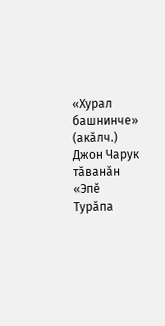«Хурал башнинче» (акӑлч.) Джон Чарук тӑванӑн «Эпӗ Турӑпа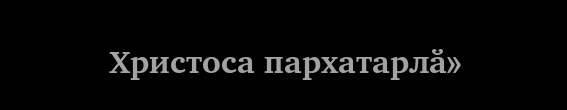Христоса пархатарлӑ»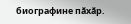биографине пӑхӑр.